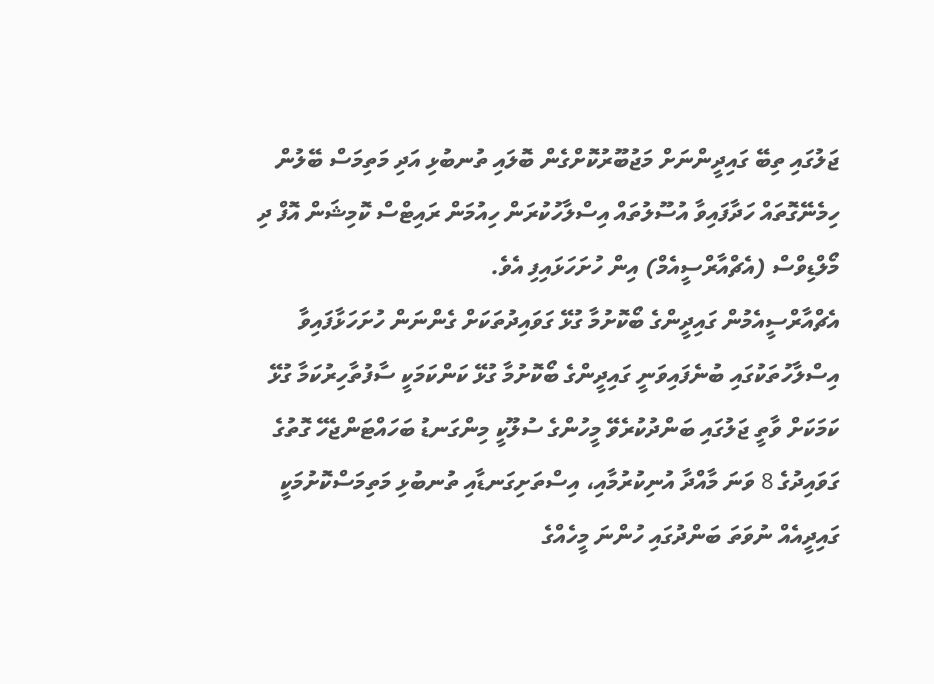ޖަލުގައި ތިބޭ ގައިދީންނަށް މަޖުބޫރުކޮށްގެން ބޮލައި ތުނބުޅި އަދި މަތިމަސް ބޭލުން ހިމެނޭގޮތައް ހަދާފައިވާ އުސޫލުތައް އިސްލާހުކުރަން ހިއުމަން ރައިޓްސް ކޮމިޝަން އޮފް ދި މޯލްޑިވްސް (އެޗްއާރްސީއެމް) އިން ހުށަހަޅައިފި އެވެ.
އެޗްއާރްސީއެމުން ގައިދީންގެ ބޯކޮށުމާ ގުޅޭ ގަވައިދުތަކަށް ގެންނަން ހުށަހަޅާފައިވާ އިސްލާހުތަކުގައި ބުނެފައިވަނީ ގައިދީންގެ ބޯކޮށުމާ ގުޅޭ ކަންކަމަކީ ސާފުތާހިރުކަމާ ގުޅޭ ކަމަކަށް ވާތީ ޖަލުގައި ބަންދުކުރެވޭ މީހުންގެ ސުލޫކީ މިންގަނޑު ބަހައްޓަންޖެހޭ ގޮތުގެ ގަވައިދުގެ 8 ވަނަ މާއްދާ އުނިކުރުމާއި، އިސްތަށިގަނޑާއި ތުނބުޅި މަތިމަސްކޮށުމަކީ ގައިދީއެއް ނުވަތަ ބަންދުގައި ހުންނަ މީހެއްގެ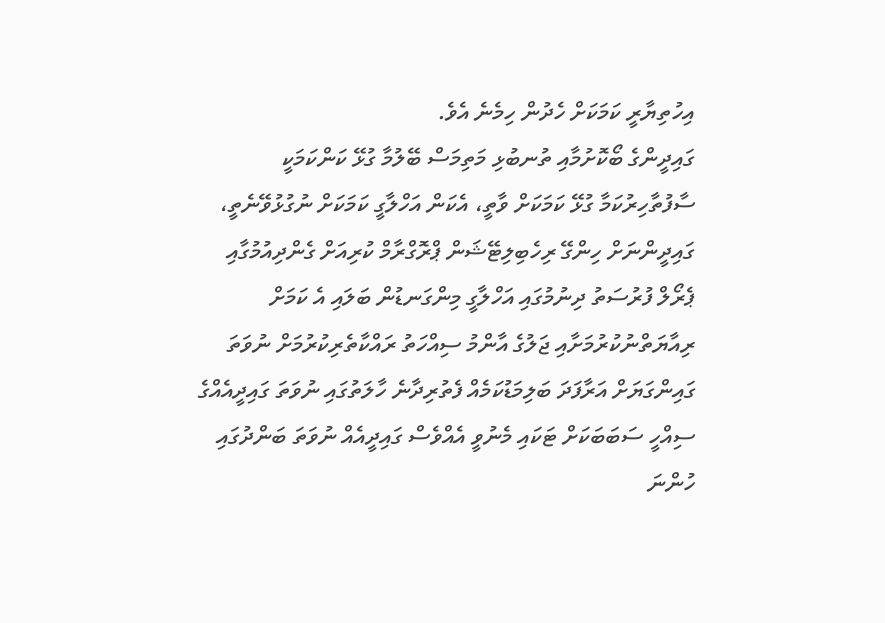އިހުތިޔާރީ ކަމަކަށް ހެދުން ހިމެނެ އެވެ.
ގައިދީންގެ ބޯކޮށުމާއި ތުނބުޅި މަތިމަސް ބޭލުމާ ގުޅޭ ކަންކަމަކީ ސާފުތާހިރުކަމާ ގުޅޭ ކަމަކަށް ވާތީ، އެކަން އަހްލާގީ ކަމަކަށް ނުގުޅުވޭނެތީ، ގައިދީންނަށް ހިންގޭ ރިހެބިލިޓޭޝަން ޕްރޮގްރާމް ކުރިއަށް ގެންދިއުމުގާއި ޕެރޯލް ފުރުސަތު ދިނުމުގައި އަހްލާގީ މިންގަނޑުން ބަލައި އެ ކަމަށް ރިއާޔަތްނުކުރުމަށާއި ޖަލުގެ އާންމު ސިއްހަތު ރައްކާތެރިކުރުމަށް ނުވަތަ ގައިންގަޔަށް އަރާފަދަ ބަލިމަޑުކަމެއް ފެތުރިދާނެ ހާލަތުގައި ނުވަތަ ގައިދީއެއްގެ ސިއްހީ ސަބަބަކަށް ޓަކައި މެނުވީ އެއްވެސް ގައިދީއެއް ނުވަތަ ބަންދުގައި ހުންނަ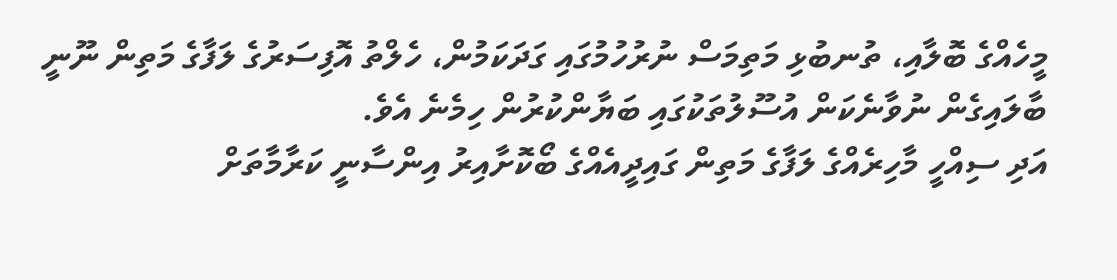މީހެއްގެ ބޮލާއި، ތުނބުޅި މަތިމަސް ނުރުހުމުގައި ގަދަކަމުން، ހެލްތު އޮފިސަރުގެ ލަފާގެ މަތިން ނޫނީ ބާލައިގެން ނުވާނެކަން އުސޫލުތަކުގައި ބަޔާންކުރުން ހިމެނެ އެވެ.
އަދި ސިއްހީ މާހިރެއްގެ ލަފާގެ މަތިން ގައިދީއެއްގެ ބޯކޮށާއިރު އިންސާނީ ކަރާމާތަށް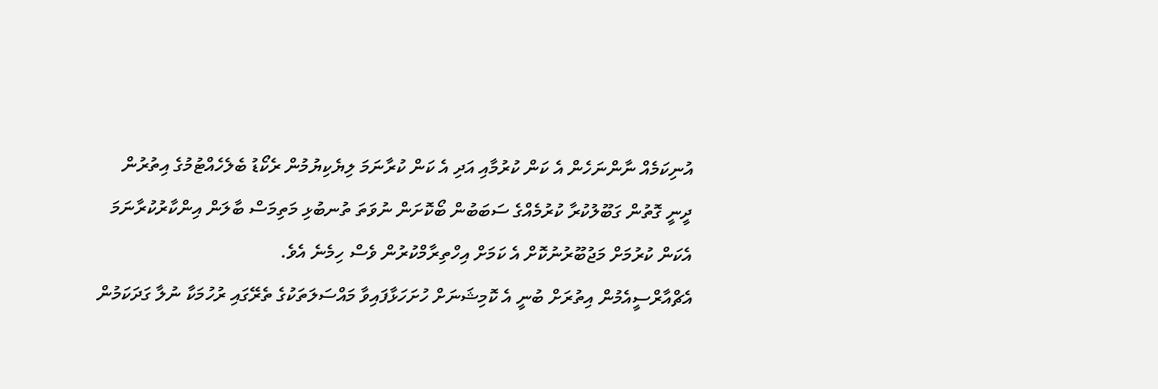އުނިކަމެއް ނާންނަހެން އެ ކަން ކުރުމާއި އަދި އެ ކަން ކުރާނަމަ ލިޔެކިޔުމުން ރެކޯޑު ބެލެހެއްޓުމުގެ އިތުރުން ދީނީ ގޮތުން ގަބޫލުކުރާ ކުރުމެއްގެ ސަބަބުން ބޯކޮށަން ނުވަތަ ތުނބުޅި މަތިމަސް ބާލަން އިންކާރުކުރާނަމަ އެކަން ކުރުމަށް މަޖުބޫރުނުކޮށް އެ ކަމަށް އިހްތިރާމްކުރުން ވެސް ހިމެނެ އެވެ.
އެޗްއާރްސީއެމުން އިތުރަށް ބުނީ އެ ކޮމިޝަނަށް ހުށަހަޅާފައިވާ މައްސަލަތަކުގެ ތެރޭގައި ރުހުމަކާ ނުލާ ގަދަކަމުން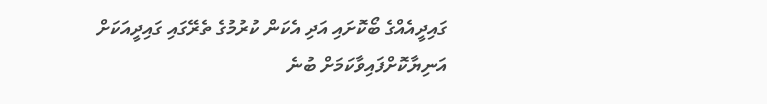ގައިދީއެއްގެ ބޯކޮށައި އަދި އެކަން ކުރުމުގެ ތެރޭގައި ގައިދީއަކަށް އަނިޔާކޮށްފައިވާކަމަށް ބުނެ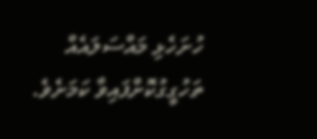ހުށަހެޅި މައްސަލައެއް ތަހުގީގުކޮށްފައިވާ ކަމަށެވެ.